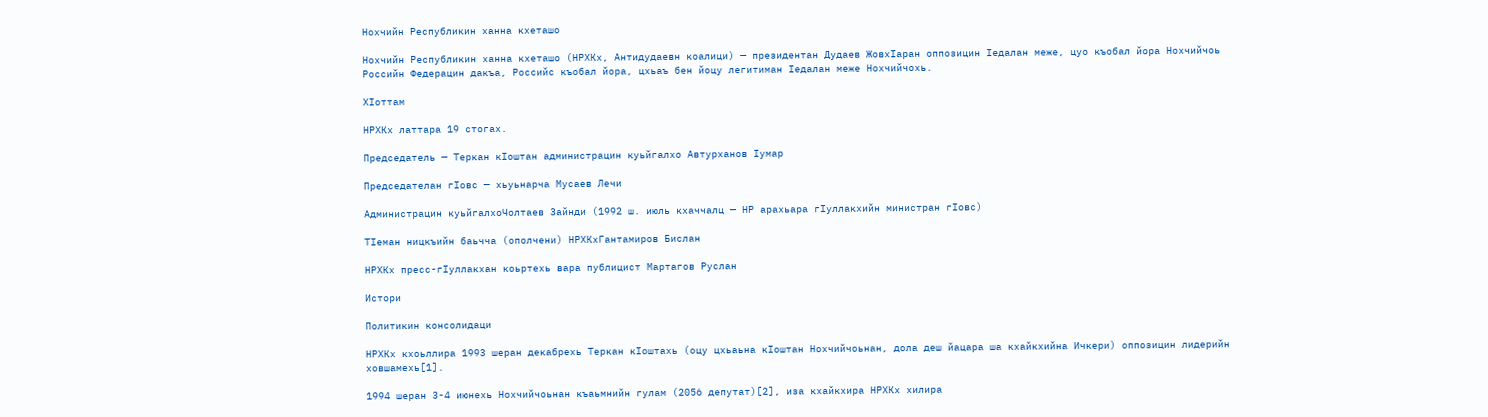Нохчийн Республикин ханна кхеташо

Нохчийн Республикин ханна кхеташо (НРХКх, Антидудаевн коалици) — президентан Дудаев ЖовхӀаран оппозицин Ӏедалан меже, цуо къобал йора Нохчийчоь Российн Федерацин дакъа, Российс къобал йора, цхьаъ бен йоцу легитиман Ӏедалан меже Нохчийчохь.

ХӀоттам

НРХКх латтара 19 стогах.

Председатель — Теркан кӀоштан администрацин куьйгалхо Автурханов Ӏумар

Председателан гӀовс — хьуьнарча Мусаев Лечи

Администрацин куьйгалхоЧолтаев Зайнди (1992 ш. июль кхаччалц — НР арахьара гӀуллакхийн министран гӀовс)

ТӀеман ницкъийн баьчча (ополчени) НРХКхГантамиров Бислан

НРХКх пресс-гӀуллакхан коьртехь вара публицист Мартагов Руслан

Истори

Политикин консолидаци

НРХКх кхоьллира 1993 шеран декабрехь Теркан кӀоштахь (оцу цхьаьна кӀоштан Нохчийчоьнан, дола деш йацара ша кхайкхийна Ичкери) оппозицин лидерийн ховшамехь[1].

1994 шеран 3-4 июнехь Нохчийчоьнан къаьмнийн гулам (2056 депутат)[2], иза кхайкхира НРХКх хилира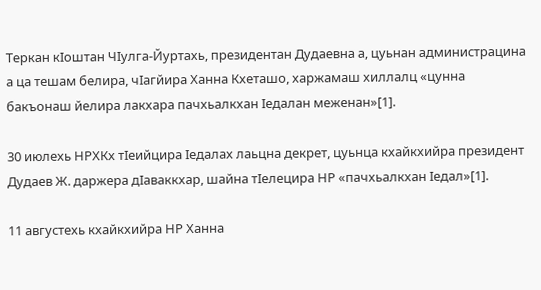Теркан кӀоштан ЧӀулга-Йуртахь, президентан Дудаевна а, цуьнан администрацина а ца тешам белира, чӀагйира Ханна Кхеташо, харжамаш хиллалц «цунна бакъонаш йелира лакхара пачхьалкхан Ӏедалан меженан»[1].

30 июлехь НРХКх тӀеийцира Ӏедалах лаьцна декрет, цуьнца кхайкхийра президент Дудаев Ж. даржера дӀаваккхар, шайна тӀелецира НР «пачхьалкхан Ӏедал»[1].

11 августехь кхайкхийра НР Ханна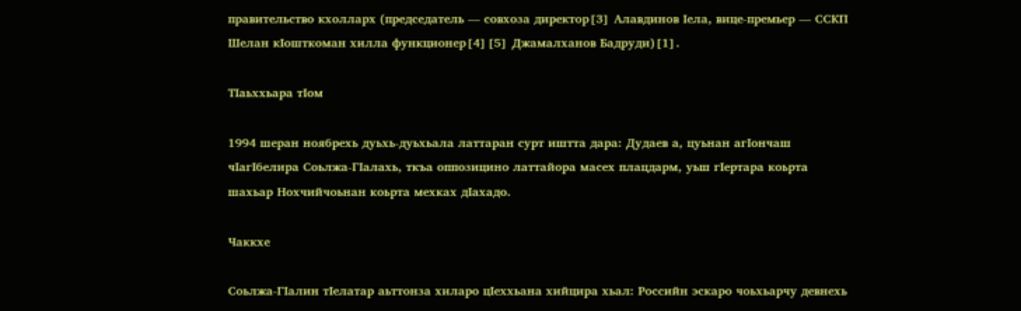правительство кхолларх (председатель — совхоза директор[3] Алавдинов Ӏела, вице-премьер — ССКП Шелан кӀошткоман хилла функционер[4][5] Джамалханов Бадруди)[1].

ТӀаьххьара тӀом

1994 шеран ноябрехь дуьхь-дуьхьала латтаран сурт иштта дара: Дудаев а, цуьнан агӀончаш чӀагӀбелира Соьлжа-ГӀалахь, ткъа оппозицино латтайора масех плацдарм, уьш гӀертара коьрта шахьар Нохчийчоьнан коьрта мехках дӀахадо.

Чаккхе

Соьлжа-ГӀалин тӀелатар аьттонза хиларо цӀеххьана хийцира хьал: Российн эскаро чоьхьарчу девнехь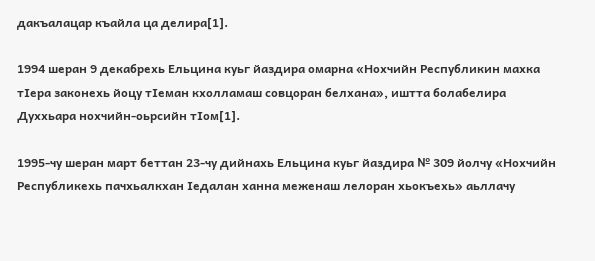дакъалацар къайла ца делира[1].

1994 шеран 9 декабрехь Ельцина куьг йаздира омарна «Нохчийн Республикин махка тӀера законехь йоцу тӀеман кхолламаш совцоран белхана», иштта болабелира Духхьара нохчийн-оьрсийн тӀом[1].

1995-чу шеран март беттан 23-чу дийнахь Ельцина куьг йаздира № 309 йолчу «Нохчийн Республикехь пачхьалкхан Ӏедалан ханна меженаш лелоран хьокъехь» аьллачу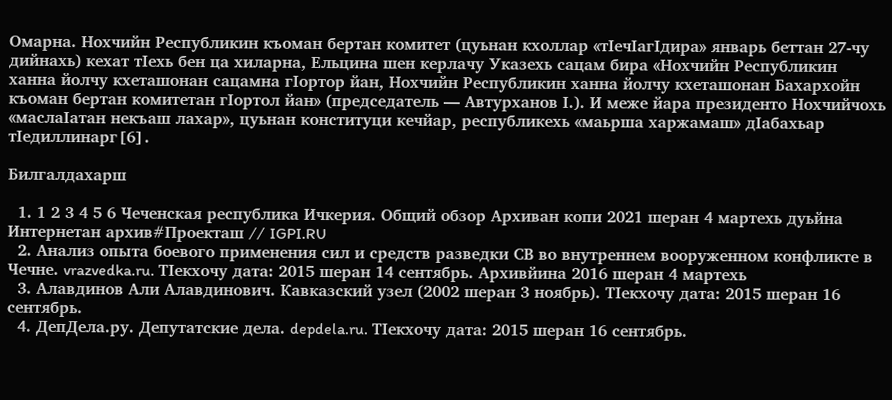Омарна. Нохчийн Республикин къоман бертан комитет (цуьнан кхоллар «тӀечӀагӀдира» январь беттан 27-чу дийнахь) кехат тӀехь бен ца хиларна, Ельцина шен керлачу Указехь сацам бира «Нохчийн Республикин ханна йолчу кхеташонан сацамна гӀортор йан, Нохчийн Республикин ханна йолчу кхеташонан Бахархойн къоман бертан комитетан гӀортол йан» (председатель — Автурханов Ӏ.). И меже йара президенто Нохчийчохь «маслаӀатан некъаш лахар», цуьнан конституци кечйар, республикехь «маьрша харжамаш» дӀабахьар тӀедиллинарг[6].

Билгалдахарш

  1. 1 2 3 4 5 6 Чеченская республика Ичкерия. Общий обзор Архиван копи 2021 шеран 4 мартехь дуьйна Интернетан архив#Проекташ // IGPI.RU
  2. Анализ опыта боевого применения сил и средств разведки СВ во внутреннем вооруженном конфликте в Чечне. vrazvedka.ru. ТӀекхочу дата: 2015 шеран 14 сентябрь. Архивйина 2016 шеран 4 мартехь
  3. Алавдинов Али Алавдинович. Кавказский узел (2002 шеран 3 ноябрь). ТӀекхочу дата: 2015 шеран 16 сентябрь.
  4. ДепДела.ру. Депутатские дела. depdela.ru. ТӀекхочу дата: 2015 шеран 16 сентябрь.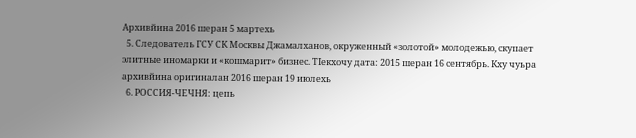Архивйина 2016 шеран 5 мартехь
  5. Следователь ГСУ СК Москвы Джамалханов, окруженный «золотой» молодежью, скупает элитные иномарки и «кошмарит» бизнес. ТӀекхочу дата: 2015 шеран 16 сентябрь. Кху чуьра архивйина оригиналан 2016 шеран 19 июлехь
  6. РОССИЯ-ЧЕЧНЯ: цепь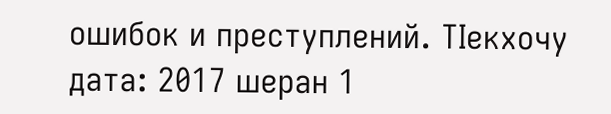ошибок и преступлений. ТӀекхочу дата: 2017 шеран 1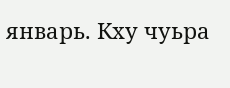январь. Кху чуьра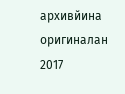архивйина оригиналан 2017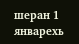шеран 1 январехь